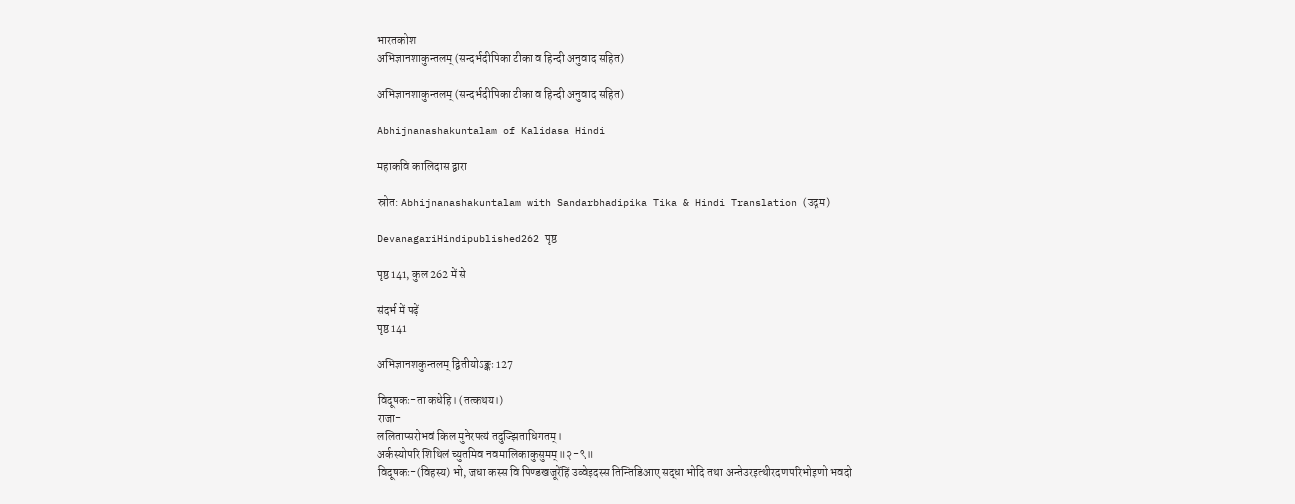भारतकोश
अभिज्ञानशाकुन्तलम् (सन्दर्भदीपिका टीका व हिन्दी अनुवाद सहित)

अभिज्ञानशाकुन्तलम् (सन्दर्भदीपिका टीका व हिन्दी अनुवाद सहित)

Abhijnanashakuntalam of Kalidasa Hindi

महाकवि कालिदास द्वारा

स्रोत: Abhijnanashakuntalam with Sandarbhadipika Tika & Hindi Translation (उद्गम)

DevanagariHindipublished262 पृष्ठ

पृष्ठ 141, कुल 262 में से

संदर्भ में पढ़ें
पृष्ठ 141

अभिज्ञानशकुन्तलम् द्वितीयोऽङ्कः 127

विदूषकः-ता कधेहि। (तत्कथय।)
राजा-
ललिताप्सरोभवं किल मुनेरपत्यं तदुज्झिताधिगतम्।
अर्कस्योपरि शिथिलं च्युतमिव नवमालिकाकुसुमम्॥२-९॥
विदूषकः-(विहस्य) भो, जधा कस्स वि पिण्डखजूरेंहिं उव्वेइदस्स तिन्तिडिआए सद्धा भोदि तथा अन्तेउरइत्थीरदणपरिभोइणो भवदो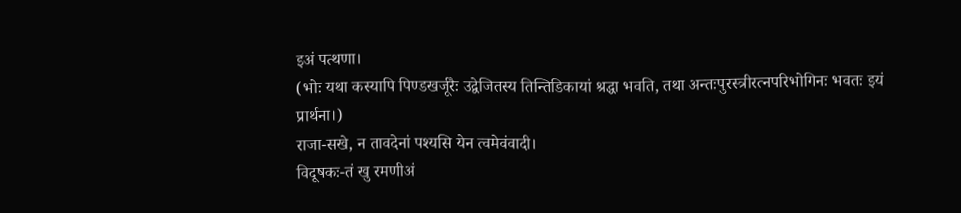इअं पत्थणा।
(भोः यथा कस्यापि पिण्डखर्जूरैः उद्वेजितस्य तिन्तिडिकायां श्रद्धा भवति, तथा अन्तःपुरस्त्रीरत्नपरिभोगिनः भवतः इयं प्रार्थना।)
राजा-सखे, न तावदेनां पश्यसि येन त्वमेवंवादी।
विदूषकः-तं खु रमणीअं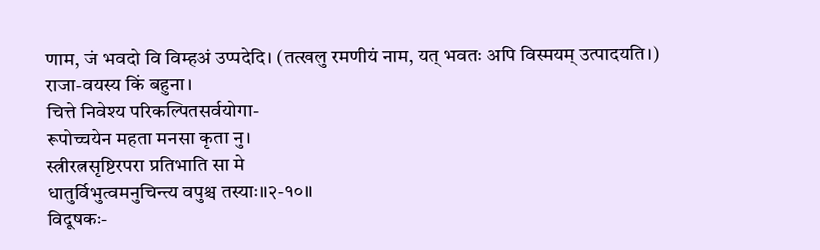णाम, जं भवदो वि विम्हअं उप्पदेदि। (तत्खलु रमणीयं नाम, यत् भवतः अपि विस्मयम् उत्पादयति।)
राजा-वयस्य किं बहुना।
चित्ते निवेश्य परिकल्पितसर्वयोगा-
रूपोच्चयेन महता मनसा कृता नु।
स्त्रीरत्नसृष्टिरपरा प्रतिभाति सा मे
धातुर्विभुत्वमनुचिन्त्य वपुश्च तस्याः॥२-१०॥
विदूषकः-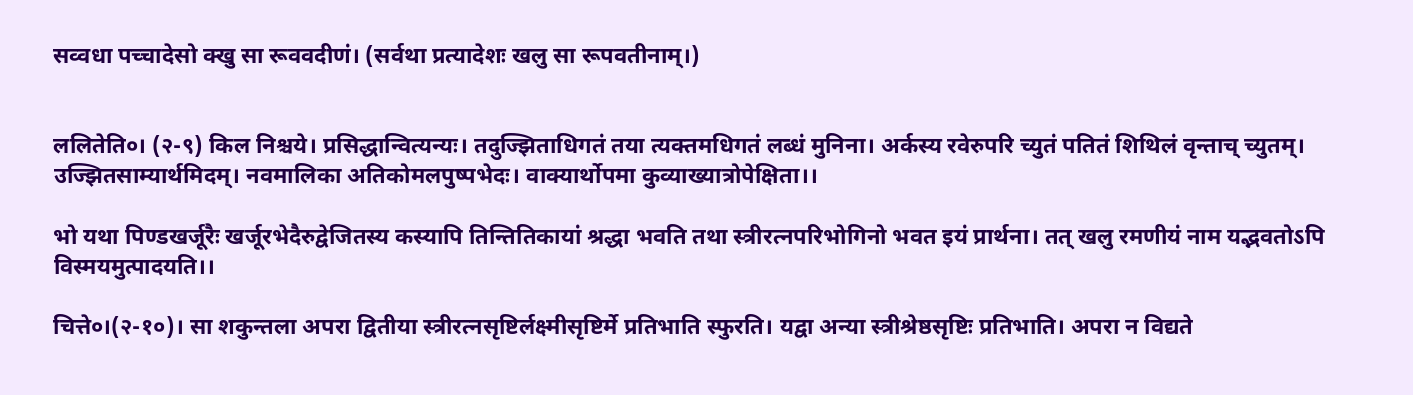सव्वधा पच्चादेसो क्खु सा रूववदीणं। (सर्वथा प्रत्यादेशः खलु सा रूपवतीनाम्।)


ललितेति०। (२-९) किल निश्चये। प्रसिद्धान्वित्यन्यः। तदुज्झिताधिगतं तया त्यक्तमधिगतं लब्धं मुनिना। अर्कस्य रवेरुपरि च्युतं पतितं शिथिलं वृन्ताच् च्युतम्। उज्झितसाम्यार्थमिदम्। नवमालिका अतिकोमलपुष्पभेदः। वाक्यार्थोपमा कुव्याख्यात्रोपेक्षिता।।

भो यथा पिण्डखर्जूरैः खर्जूरभेदैरुद्वेजितस्य कस्यापि तिन्तितिकायां श्रद्धा भवति तथा स्त्रीरत्नपरिभोगिनो भवत इयं प्रार्थना। तत् खलु रमणीयं नाम यद्भवतोऽपि विस्मयमुत्पादयति।।

चित्ते०।(२-१०)। सा शकुन्तला अपरा द्वितीया स्त्रीरत्नसृष्टिर्लक्ष्मीसृष्टिर्मे प्रतिभाति स्फुरति। यद्वा अन्या स्त्रीश्रेष्ठसृष्टिः प्रतिभाति। अपरा न विद्यते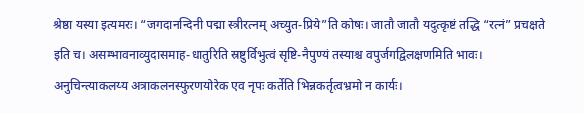श्रेष्ठा यस्या इत्यमरः। “जगदानन्दिनी पद्मा स्त्रीरत्नम् अच्युत-प्रिये”ति कोषः। जातौ जातौ यदुत्कृष्टं तद्धि “रत्नं” प्रचक्षते इति च। असम्भावनाव्युदासमाह-धातुरिति स्रष्टुर्विभुत्वं सृष्टि-नैपुण्यं तस्याश्च वपुर्जगद्विलक्षणमिति भावः। अनुचिन्त्याकलय्य अत्राकलनस्फुरणयोरेक एव नृपः कर्तेति भिन्नकर्तृत्वभ्रमो न कार्यः।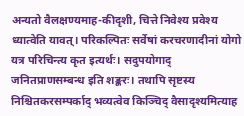अन्यतो वैलक्षण्यमाह-कीदृशी, चित्ते निवेश्य प्रवेश्य ध्यात्वेति यावत्। परिकल्पितः सर्वेषां करचरणादीनां योगो यत्र परिचिन्त्य कृत इत्यर्थः। सदुपयोगाद् जनितप्राणसम्बन्ध इति शङ्करः। तथापि सृष्टस्य निश्चितकरसम्पर्काद् भव्यत्वेव किञ्चिद् वैसादृश्यमित्याह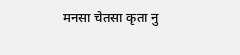मनसा चेतसा कृता नु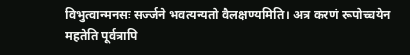विभुत्वान्मनसः सर्ज्जने भवत्यन्यतो वैलक्षण्यमिति। अत्र करणं रूपोच्चयेन महतेति पूर्वत्रापि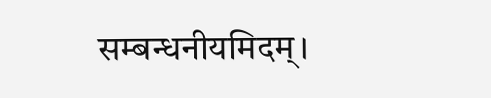सम्बन्धनीयमिदम्।